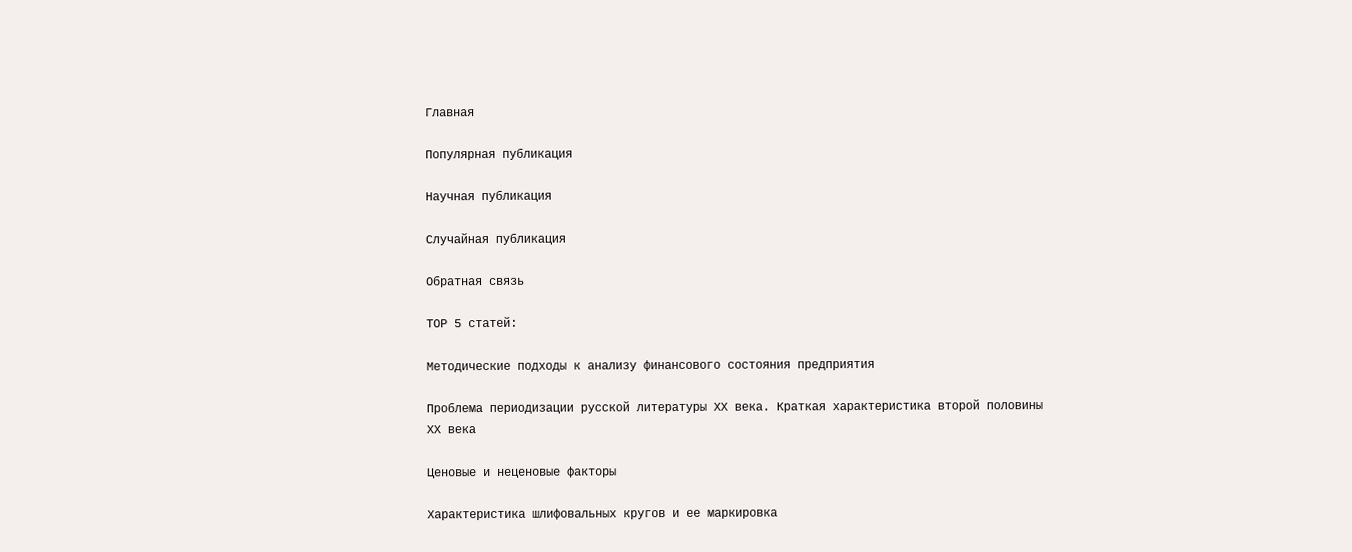Главная

Популярная публикация

Научная публикация

Случайная публикация

Обратная связь

ТОР 5 статей:

Методические подходы к анализу финансового состояния предприятия

Проблема периодизации русской литературы ХХ века. Краткая характеристика второй половины ХХ века

Ценовые и неценовые факторы

Характеристика шлифовальных кругов и ее маркировка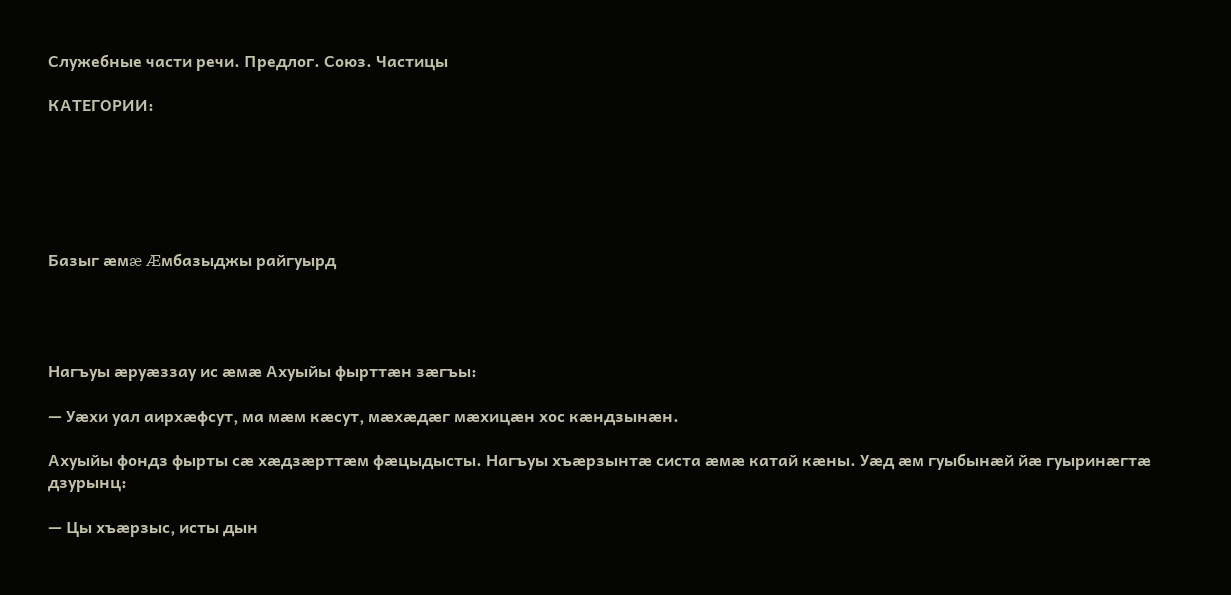Служебные части речи. Предлог. Союз. Частицы

КАТЕГОРИИ:






Базыг æмæ Æмбазыджы райгуырд




Нагъуы æруæззау ис æмæ Ахуыйы фырттæн зæгъы:

— Уæхи уал аирхæфсут, ма мæм кæсут, мæхæдæг мæхицæн хос кæндзынæн.

Ахуыйы фондз фырты сæ хæдзæрттæм фæцыдысты. Нагъуы хъæрзынтæ систа æмæ катай кæны. Уæд æм гуыбынæй йæ гуыринæгтæ дзурынц:

— Цы хъæрзыс, исты дын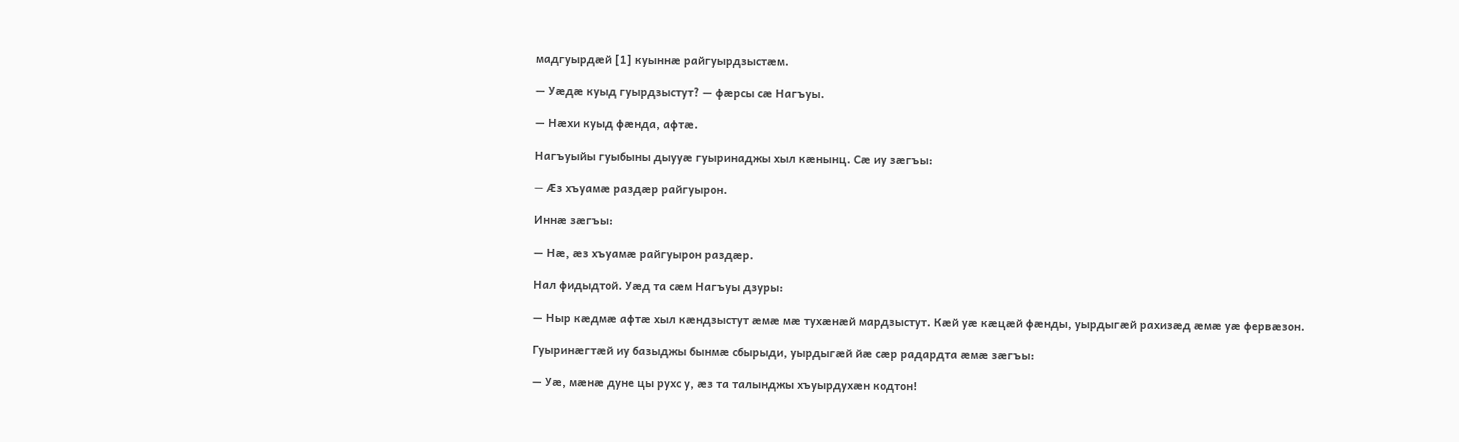мадгуырдæй [1] куыннæ райгуырдзыстæм.

— Уæдæ куыд гуырдзыстут? — фæрсы сæ Нагъуы.

— Нæхи куыд фæнда, афтæ.

Нагъуыйы гуыбыны дыууæ гуыринаджы хыл кæнынц. Сæ иу зæгъы:

— Æз хъуамæ раздæр райгуырон.

Иннæ зæгъы:

— Нæ, æз хъуамæ райгуырон раздæр.

Нал фидыдтой. Уæд та сæм Нагъуы дзуры:

— Ныр кæдмæ афтæ хыл кæндзыстут æмæ мæ тухæнæй мардзыстут. Кæй уæ кæцæй фæнды, уырдыгæй рахизæд æмæ уæ фервæзон.

Гуыринæгтæй иу базыджы бынмæ сбырыди, уырдыгæй йæ сæр радардта æмæ зæгъы:

— Уæ, мæнæ дуне цы рухс у, æз та талынджы хъуырдухæн кодтон!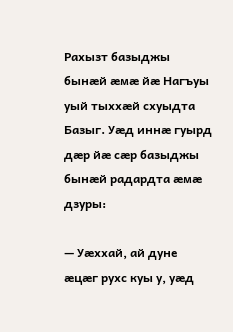Рахызт базыджы бынæй æмæ йæ Нагъуы уый тыххæй схуыдта Базыг. Уæд иннæ гуырд дæр йæ сæр базыджы бынæй радардта æмæ дзуры:

— Уæххай, ай дуне æцæг рухс куы у, уæд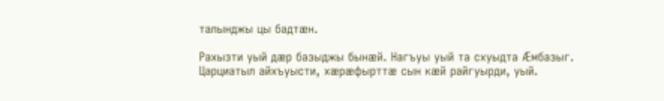талынджы цы бадтæн.

Рахызти уый дæр базыджы бынæй. Нагъуы уый та схуыдта Æмбазыг. Царциатыл айхъуысти, хæрæфырттæ сын кæй райгуырди, уый.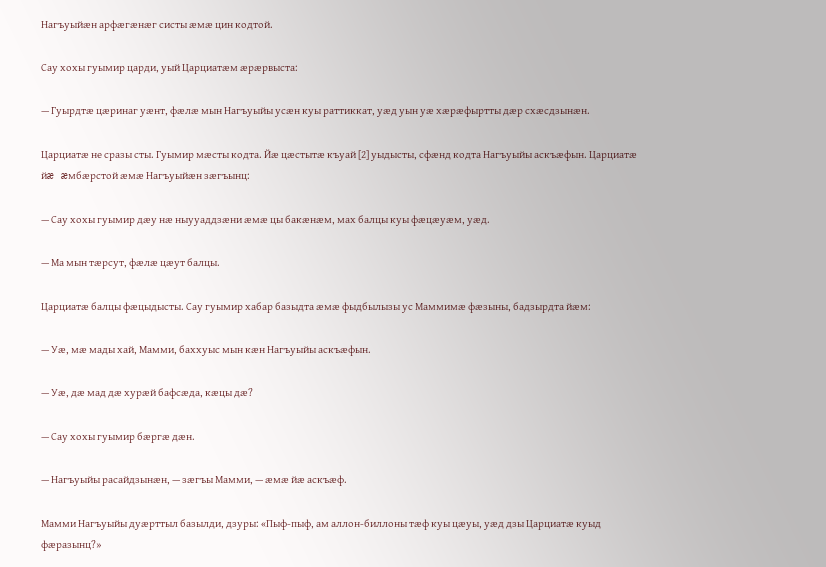Нагъуыйæн арфæгæнæг систы æмæ цин кодтой.

Сау хохы гуымир царди, уый Царциатæм æрæрвыста:

— Гуырдтæ цæринаг уæнт, фæлæ мын Нагъуыйы усæн куы раттиккат, уæд уын уæ хæрæфыртты дæр схæсдзынæн.

Царциатæ не сразы сты. Гуымир мæсты кодта. Йæ цæстытæ къуай [2] уыдысты, сфæнд кодта Нагъуыйы аскъæфын. Царциатæ йæ æмбæрстой æмæ Нагъуыйæн зæгъынц:

— Сау хохы гуымир дæу нæ ныууаддзæни æмæ цы бакæнæм, мах балцы куы фæцæуæм, уæд.

— Ма мын тæрсут, фæлæ цæут балцы.

Царциатæ балцы фæцыдысты. Сау гуымир хабар базыдта æмæ фыдбылызы ус Маммимæ фæзыны, бадзырдта йæм:

— Уæ, мæ мады хай, Мамми, баххуыс мын кæн Нагъуыйы аскъæфын.

— Уæ, дæ мад дæ хурæй бафсæда, кæцы дæ?

— Сау хохы гуымир бæргæ дæн.

— Нагъуыйы расайдзынæн, — зæгъы Мамми, — æмæ йæ аскъæф.

Мамми Нагъуыйы дуæрттыл базылди, дзуры: «Пыф-пыф, ам аллон-биллоны тæф куы цæуы, уæд дзы Царциатæ куыд фæразынц?»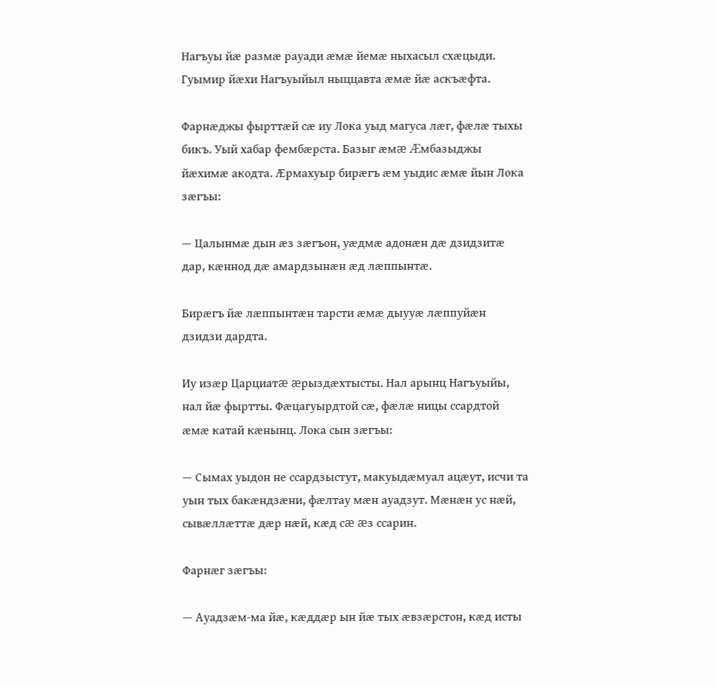Нагъуы йæ размæ рауади æмæ йемæ ныхасыл схæцыди. Гуымир йæхи Нагъуыйыл ныццавта æмæ йæ аскъæфта.

Фарнæджы фырттæй сæ иу Лока уыд магуса лæг, фæлæ тыхы бикъ. Уый хабар фембæрста. Базыг æмæ Æмбазыджы йæхимæ акодта. Æрмахуыр бирæгъ æм уыдис æмæ йын Лока зæгъы:

— Цалынмæ дын æз зæгъон, уæдмæ адонæн дæ дзидзитæ дар, кæннод дæ амардзынæн æд лæппынтæ.

Бирæгъ йæ лæппынтæн тарсти æмæ дыууæ лæппуйæн дзидзи дардта.

Иу изæр Царциатæ æрыздæхтысты. Нал арынц Нагъуыйы, нал йæ фыртты. Фæцагуырдтой сæ, фæлæ ницы ссардтой æмæ катай кæнынц. Лока сын зæгъы:

— Сымах уыдон не ссардзыстут, макуыдæмуал ацæут, исчи та уын тых бакæндзæни, фæлтау мæн ауадзут. Мæнæн ус нæй, сывæллæттæ дæр нæй, кæд сæ æз ссарин.

Фарнæг зæгъы:

— Ауадзæм-ма йæ, кæддæр ын йæ тых æвзæрстон, кæд исты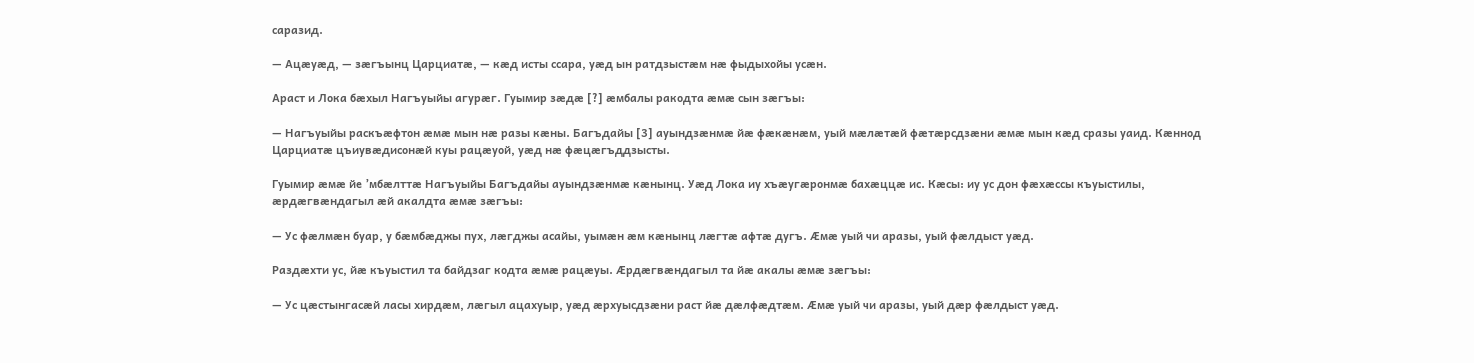саразид.

— Ацæуæд, — зæгъынц Царциатæ, — кæд исты ссара, уæд ын ратдзыстæм нæ фыдыхойы усæн.

Араст и Лока бæхыл Нагъуыйы агурæг. Гуымир зæдæ [?] æмбалы ракодта æмæ сын зæгъы:

— Нагъуыйы раскъæфтон æмæ мын нæ разы кæны. Багъдайы [3] ауындзæнмæ йæ фæкæнæм, уый мæлæтæй фæтæрсдзæни æмæ мын кæд сразы уаид. Кæннод Царциатæ цъиувæдисонæй куы рацæуой, уæд нæ фæцæгъддзысты.

Гуымир æмæ йе ’мбæлттæ Нагъуыйы Багъдайы ауындзæнмæ кæнынц. Уæд Лока иу хъæугæронмæ бахæццæ ис. Кæсы: иу ус дон фæхæссы къуыстилы, æрдæгвæндагыл æй акалдта æмæ зæгъы:

— Ус фæлмæн буар, у бæмбæджы пух, лæгджы асайы, уымæн æм кæнынц лæгтæ афтæ дугъ. Æмæ уый чи аразы, уый фæлдыст уæд.

Раздæхти ус, йæ къуыстил та байдзаг кодта æмæ рацæуы. Æрдæгвæндагыл та йæ акалы æмæ зæгъы:

— Ус цæстынгасæй ласы хирдæм, лæгыл ацахуыр, уæд æрхуысдзæни раст йæ дæлфæдтæм. Æмæ уый чи аразы, уый дæр фæлдыст уæд.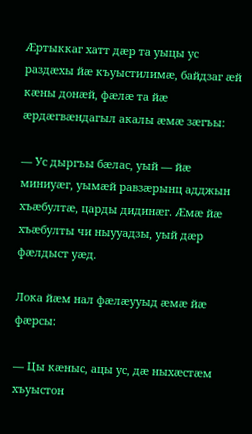Æртыккаг хатт дæр та уыцы ус раздæхы йæ къуыстилимæ, байдзаг æй кæны донæй, фæлæ та йæ æрдæгвæндагыл акалы æмæ зæгъы:

— Ус дыргъы бæлас, уый — йæ миниуæг, уымæй равзæрынц адджын хъæбултæ, царды дидинæг. Æмæ йæ хъæбулты чи ныууадзы, уый дæр фæлдыст уæд.

Лока йæм нал фæлæууыд æмæ йæ фæрсы:

— Цы кæныс, ацы ус, дæ ныхæстæм хъуыстон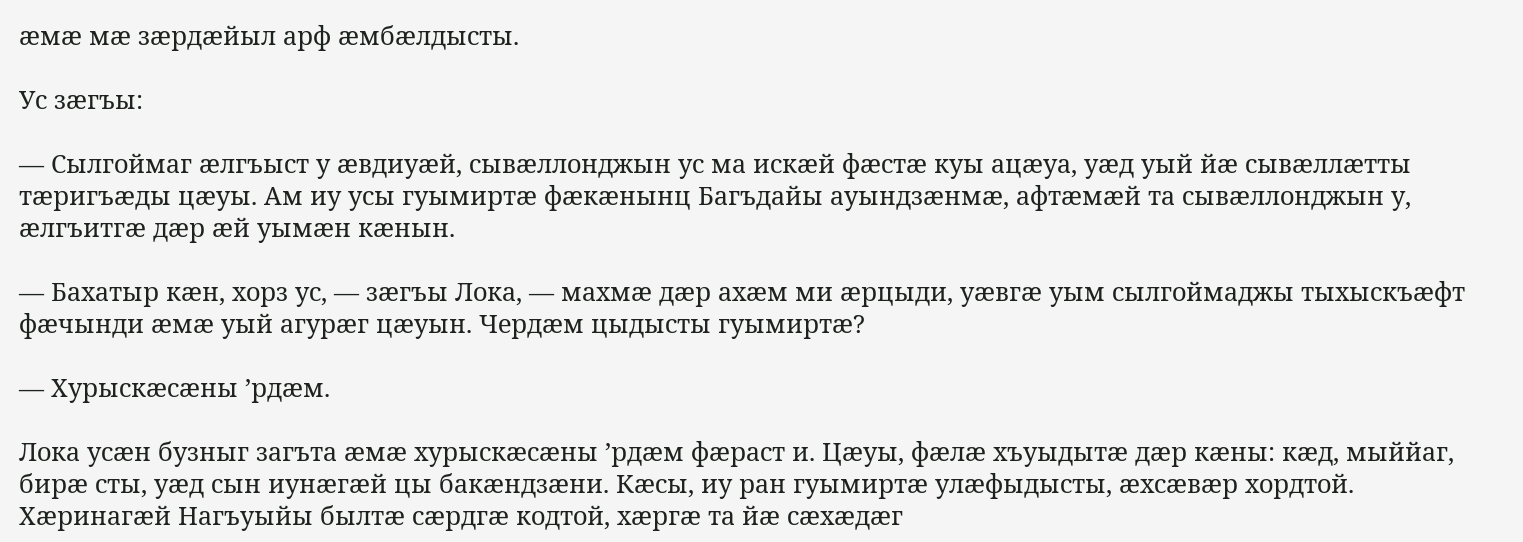æмæ мæ зæрдæйыл арф æмбæлдысты.

Ус зæгъы:

— Сылгоймаг æлгъыст у æвдиуæй, сывæллонджын ус ма искæй фæстæ куы ацæуа, уæд уый йæ сывæллæтты тæригъæды цæуы. Ам иу усы гуымиртæ фæкæнынц Багъдайы ауындзæнмæ, афтæмæй та сывæллонджын у, æлгъитгæ дæр æй уымæн кæнын.

— Бахатыр кæн, хорз ус, — зæгъы Лока, — махмæ дæр ахæм ми æрцыди, уæвгæ уым сылгоймаджы тыхыскъæфт фæчынди æмæ уый агурæг цæуын. Чердæм цыдысты гуымиртæ?

— Хурыскæсæны ’рдæм.

Лока усæн бузныг загъта æмæ хурыскæсæны ’рдæм фæраст и. Цæуы, фæлæ хъуыдытæ дæр кæны: кæд, мыййаг, бирæ сты, уæд сын иунæгæй цы бакæндзæни. Кæсы, иу ран гуымиртæ улæфыдысты, æхсæвæр хордтой. Хæринагæй Нагъуыйы былтæ сæрдгæ кодтой, хæргæ та йæ сæхæдæг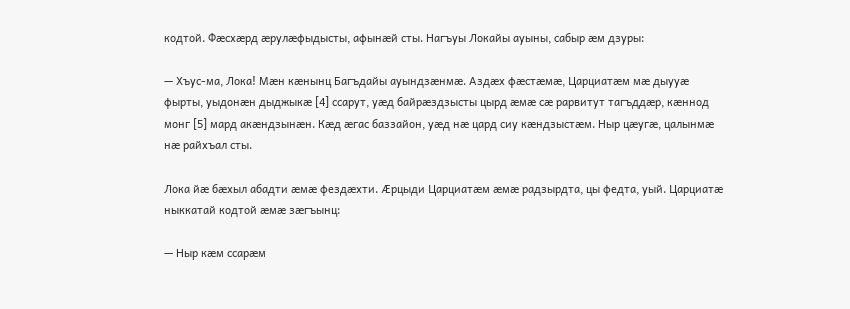кодтой. Фæсхæрд æрулæфыдысты, афынæй сты. Нагъуы Локайы ауыны, сабыр æм дзуры:

— Хъус-ма, Лока! Мæн кæнынц Багъдайы ауындзæнмæ. Аздæх фæстæмæ, Царциатæм мæ дыууæ фырты, уыдонæн дыджыкæ [4] ссарут, уæд байрæздзысты цырд æмæ сæ рарвитут тагъддæр, кæннод монг [5] мард акæндзынæн. Кæд æгас баззайон, уæд нæ цард сиу кæндзыстæм. Ныр цæугæ, цалынмæ нæ райхъал сты.

Лока йæ бæхыл абадти æмæ фездæхти. Æрцыди Царциатæм æмæ радзырдта, цы федта, уый. Царциатæ ныккатай кодтой æмæ зæгъынц:

— Ныр кæм ссарæм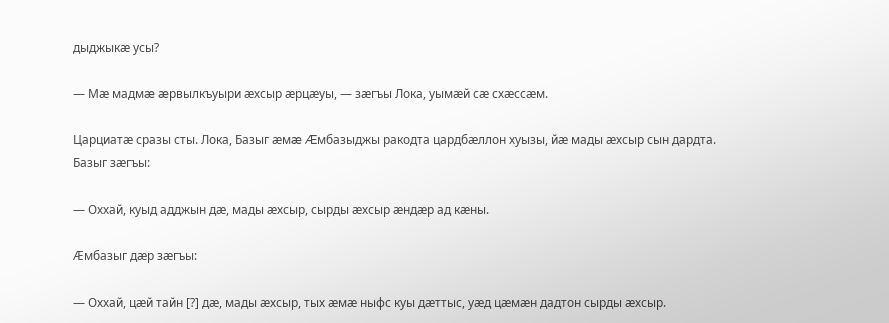дыджыкæ усы?

— Мæ мадмæ æрвылкъуыри æхсыр æрцæуы, — зæгъы Лока, уымæй сæ схæссæм.

Царциатæ сразы сты. Лока, Базыг æмæ Æмбазыджы ракодта цардбæллон хуызы, йæ мады æхсыр сын дардта. Базыг зæгъы:

— Оххай, куыд адджын дæ, мады æхсыр, сырды æхсыр æндæр ад кæны.

Æмбазыг дæр зæгъы:

— Оххай, цæй тайн [?] дæ, мады æхсыр, тых æмæ ныфс куы дæттыс, уæд цæмæн дадтон сырды æхсыр.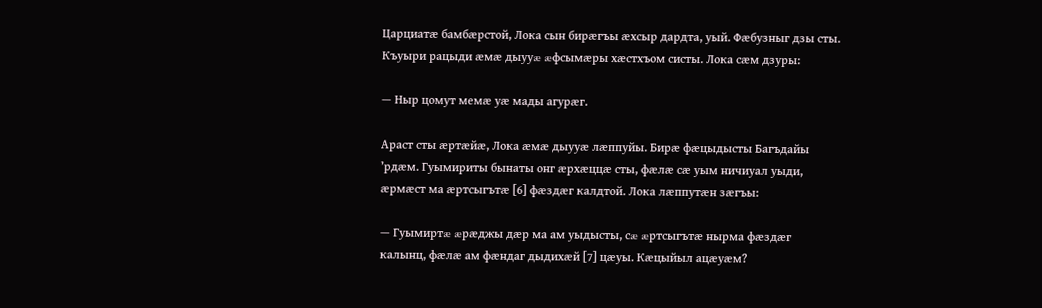Царциатæ бамбæрстой, Лока сын бирæгъы æхсыр дардта, уый. Фæбузныг дзы сты. Къуыри рацыди æмæ дыууæ æфсымæры хæстхъом систы. Лока сæм дзуры:

— Ныр цомут мемæ уæ мады агурæг.

Араст сты æртæйæ, Лока æмæ дыууæ лæппуйы. Бирæ фæцыдысты Багъдайы ’рдæм. Гуымириты бынаты онг æрхæццæ сты, фæлæ сæ уым ничиуал уыди, æрмæст ма æртсыгътæ [6] фæздæг калдтой. Лока лæппутæн зæгъы:

— Гуымиртæ æрæджы дæр ма ам уыдысты, сæ æртсыгътæ нырма фæздæг калынц, фæлæ ам фæндаг дыдихæй [7] цæуы. Кæцыйыл ацæуæм?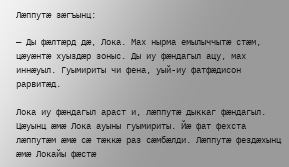Лæппутæ зæгъынц:

— Ды фæлтæрд дæ, Лока. Мах нырма емылыччытæ стæм, цæуæнтæ хуыздæр зоныс. Ды иу фæндагыл ацу, мах иннæуыл. Гуымириты чи фена, уый-иу фатфæдисон рарвитæд.

Лока иу фæндагыл араст и, лæппутæ дыккаг фæндагыл. Цæуынц æмæ Лока ауыны гуымириты. Йæ фат фехста лæппутæм æмæ сæ тæккæ раз сæмбæлди. Лæппутæ фездæхынц æмæ Локайы фæстæ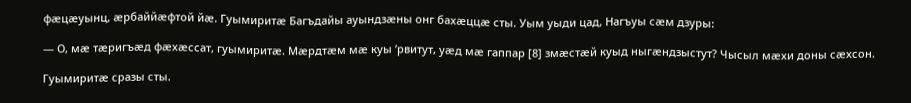фæцæуынц, æрбаййæфтой йæ. Гуымиритæ Багъдайы ауындзæны онг бахæццæ сты. Уым уыди цад, Нагъуы сæм дзуры:

— О, мæ тæригъæд фæхæссат, гуымиритæ. Мæрдтæм мæ куы ’рвитут, уæд мæ гаппар [8] змæстæй куыд ныгæндзыстут? Чысыл мæхи доны сæхсон.

Гуымиритæ сразы сты.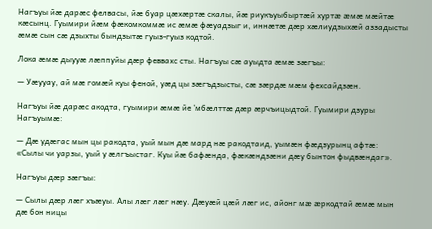Нагъуы йæ дарæс фелвасы, йæ буар цæхæртæ скалы, йæ риукъуыбыртæй хуртæ æмæ мæйтæ кæсынц. Гуымири йæм фæкомкоммæ ис æмæ фæуадзыг и, иннæтæ дæр хæлиудзыхæй аззадысты æмæ сын сæ дзыхты бындзытæ гуыз-гуыз кодтой.

Лока æмæ дыууæ лæппуйы дæр феввахс сты. Нагъуы сæ ауыдта æмæ зæгъы:

— Уæууау, ай мæ гомæй куы феной, уæд цы зæгъдзысты, сæ зæрдæ мæм фехсайдзæн.

Нагъуы йæ дарæс акодта, гуымири æмæ йе ’мбæлттæ дæр æрчъицыдтой. Гуымири дзуры Нагъуымæ:

— Дæ удæгас мын цы ракодта, уый мын дæ мард нæ ракодтаид, уымæн фæдзурынц афтæ: «Сылы чи уарзы, уый у æлгъыстаг. Куы йæ бафæнда, фæкæндзæни дæу бынтон фыдвæндаг».

Нагъуы дæр зæгъы:

— Сылы дæр лæг хъæуы. Алы лæг лæг нæу. Дæуæй цæй лæг ис, айонг мæ æркодтай æмæ мын дæ бон ницы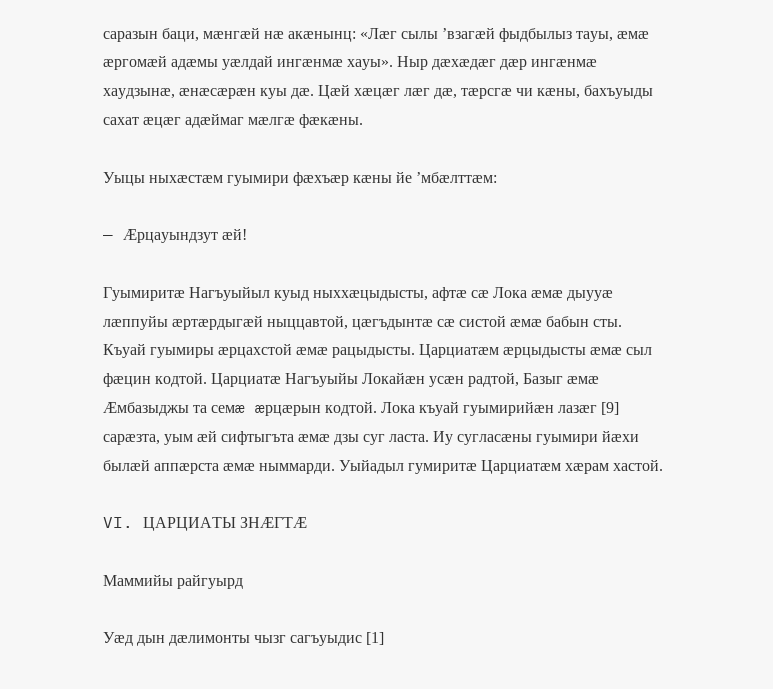саразын баци, мæнгæй нæ акæнынц: «Лæг сылы ’взагæй фыдбылыз тауы, æмæ æргомæй адæмы уæлдай ингæнмæ хауы». Ныр дæхæдæг дæр ингæнмæ хаудзынæ, æнæсæрæн куы дæ. Цæй хæцæг лæг дæ, тæрсгæ чи кæны, бахъуыды сахат æцæг адæймаг мæлгæ фæкæны.

Уыцы ныхæстæм гуымири фæхъæр кæны йе ’мбæлттæм:

— Æрцауындзут æй!

Гуымиритæ Нагъуыйыл куыд ныххæцыдысты, афтæ сæ Лока æмæ дыууæ лæппуйы æртæрдыгæй ныццавтой, цæгъдынтæ сæ систой æмæ бабын сты. Къуай гуымиры æрцахстой æмæ рацыдысты. Царциатæм æрцыдысты æмæ сыл фæцин кодтой. Царциатæ Нагъуыйы Локайæн усæн радтой, Базыг æмæ Æмбазыджы та семæ æрцæрын кодтой. Лока къуай гуымирийæн лазæг [9] сарæзта, уым æй сифтыгъта æмæ дзы суг ласта. Иу сугласæны гуымири йæхи былæй аппæрста æмæ ныммарди. Уыйадыл гумиритæ Царциатæм хæрам хастой.

VI. ЦАРЦИАТЫ ЗНÆГТÆ

Маммийы райгуырд

Уæд дын дæлимонты чызг сагъуыдис [1]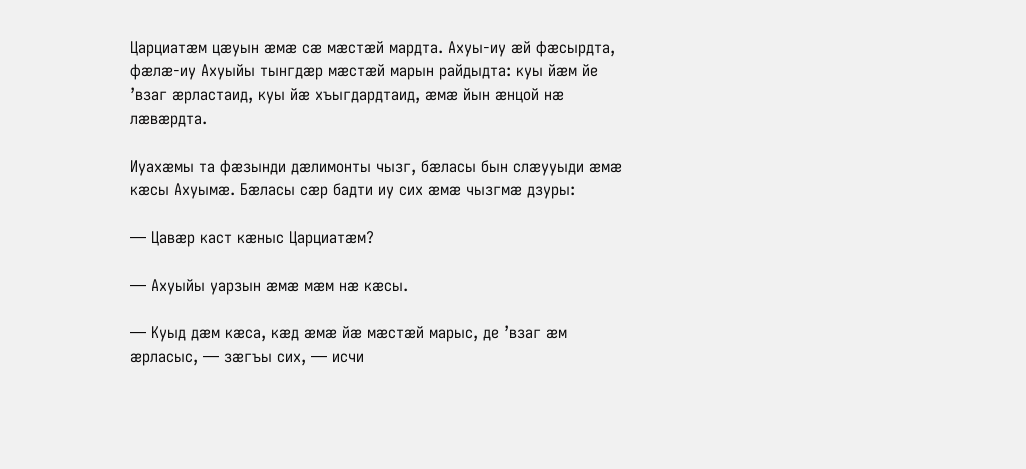Царциатæм цæуын æмæ сæ мæстæй мардта. Ахуы-иу æй фæсырдта, фæлæ-иу Ахуыйы тынгдæр мæстæй марын райдыдта: куы йæм йе ’взаг æрластаид, куы йæ хъыгдардтаид, æмæ йын æнцой нæ лæвæрдта.

Иуахæмы та фæзынди дæлимонты чызг, бæласы бын слæууыди æмæ кæсы Ахуымæ. Бæласы сæр бадти иу сих æмæ чызгмæ дзуры:

— Цавæр каст кæныс Царциатæм?

— Ахуыйы уарзын æмæ мæм нæ кæсы.

— Куыд дæм кæса, кæд æмæ йæ мæстæй марыс, де ’взаг æм æрласыс, — зæгъы сих, — исчи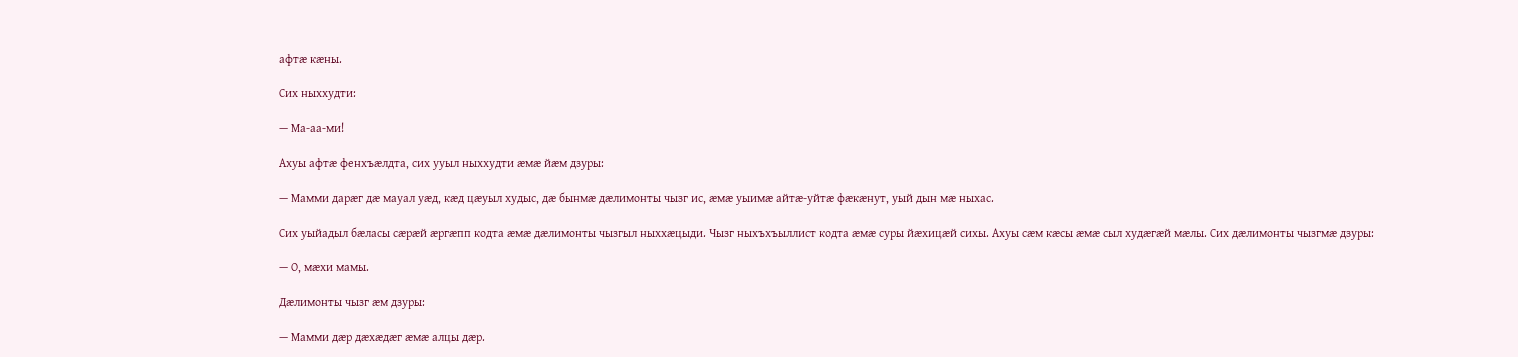афтæ кæны.

Сих ныххудти:

— Ма-аа-ми!

Ахуы афтæ фенхъæлдта, сих ууыл ныххудти æмæ йæм дзуры:

— Мамми дарæг дæ мауал уæд, кæд цæуыл худыс, дæ бынмæ дæлимонты чызг ис, æмæ уыимæ айтæ-уйтæ фæкæнут, уый дын мæ ныхас.

Сих уыйадыл бæласы сæрæй æргæпп кодта æмæ дæлимонты чызгыл ныххæцыди. Чызг ныхъхъыллист кодта æмæ суры йæхицæй сихы. Ахуы сæм кæсы æмæ сыл худæгæй мæлы. Сих дæлимонты чызгмæ дзуры:

— О, мæхи мамы.

Дæлимонты чызг æм дзуры:

— Мамми дæр дæхæдæг æмæ алцы дæр.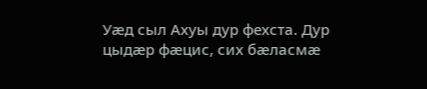Уæд сыл Ахуы дур фехста. Дур цыдæр фæцис, сих бæласмæ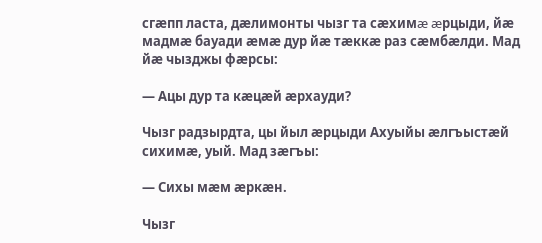сгæпп ласта, дæлимонты чызг та сæхимæ æрцыди, йæ мадмæ бауади æмæ дур йæ тæккæ раз сæмбæлди. Мад йæ чызджы фæрсы:

— Ацы дур та кæцæй æрхауди?

Чызг радзырдта, цы йыл æрцыди Ахуыйы æлгъыстæй сихимæ, уый. Мад зæгъы:

— Сихы мæм æркæн.

Чызг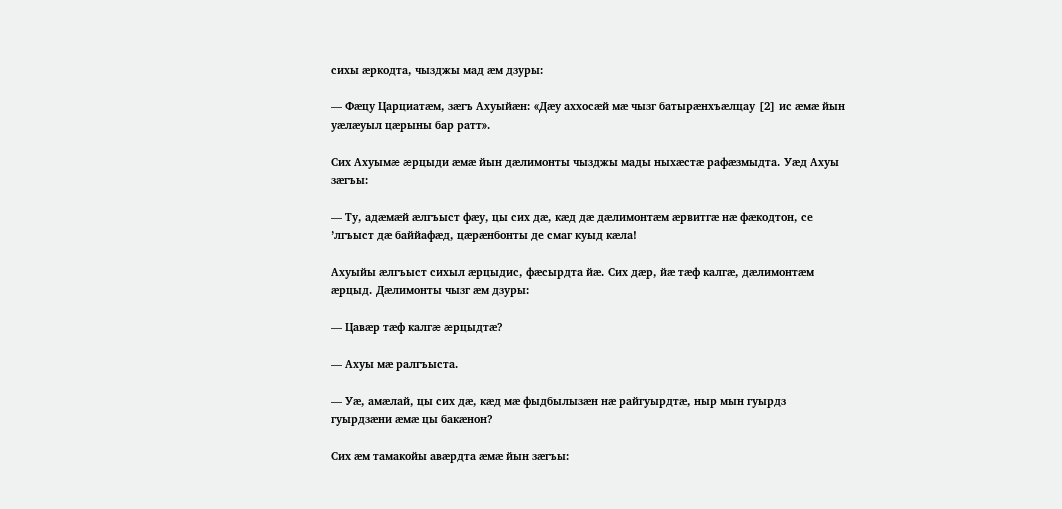сихы æркодта, чызджы мад æм дзуры:

— Фæцу Царциатæм, зæгъ Ахуыйæн: «Дæу аххосæй мæ чызг батырæнхъæлцау [2] ис æмæ йын уæлæуыл цæрыны бар ратт».

Сих Ахуымæ æрцыди æмæ йын дæлимонты чызджы мады ныхæстæ рафæзмыдта. Уæд Ахуы зæгъы:

— Ту, адæмæй æлгъыст фæу, цы сих дæ, кæд дæ дæлимонтæм æрвитгæ нæ фæкодтон, се ’лгъыст дæ баййафæд, цæрæнбонты де смаг куыд кæла!

Ахуыйы æлгъыст сихыл æрцыдис, фæсырдта йæ. Сих дæр, йæ тæф калгæ, дæлимонтæм æрцыд. Дæлимонты чызг æм дзуры:

— Цавæр тæф калгæ æрцыдтæ?

— Ахуы мæ ралгъыста.

— Уæ, амæлай, цы сих дæ, кæд мæ фыдбылызæн нæ райгуырдтæ, ныр мын гуырдз гуырдзæни æмæ цы бакæнон?

Сих æм тамакойы авæрдта æмæ йын зæгъы: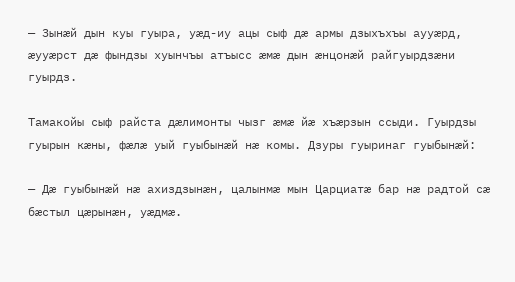— Зынæй дын куы гуыра, уæд-иу ацы сыф дæ армы дзыхъхъы аууæрд, æууæрст дæ фындзы хуынчъы атъысс æмæ дын æнцонæй райгуырдзæни гуырдз.

Тамакойы сыф райста дæлимонты чызг æмæ йæ хъæрзын ссыди. Гуырдзы гуырын кæны, фæлæ уый гуыбынæй нæ комы. Дзуры гуыринаг гуыбынæй:

— Дæ гуыбынæй нæ ахиздзынæн, цалынмæ мын Царциатæ бар нæ радтой сæ бæстыл цæрынæн, уæдмæ.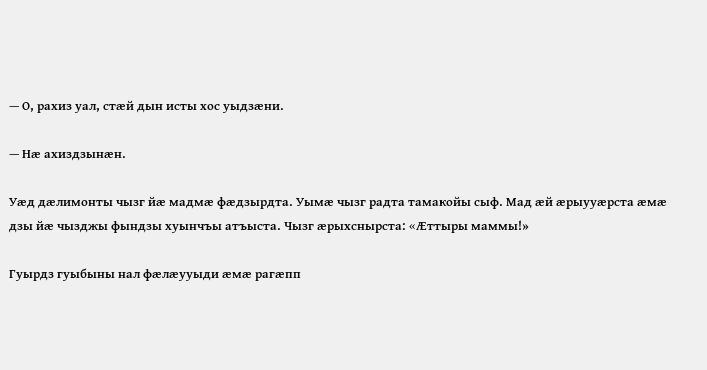— О, рахиз уал, стæй дын исты хос уыдзæни.

— Нæ ахиздзынæн.

Уæд дæлимонты чызг йæ мадмæ фæдзырдта. Уымæ чызг радта тамакойы сыф. Мад æй æрыууæрста æмæ дзы йæ чызджы фындзы хуынчъы атъыста. Чызг æрыхснырста: «Æттыры маммы!»

Гуырдз гуыбыны нал фæлæууыди æмæ рагæпп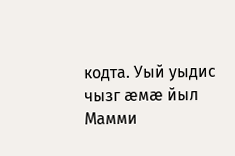кодта. Уый уыдис чызг æмæ йыл Мамми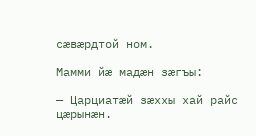сæвæрдтой ном.

Мамми йæ мадæн зæгъы:

— Царциатæй зæххы хай райс цæрынæн.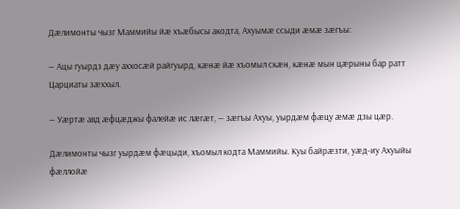Дæлимонты чызг Маммийы йæ хъæбысы акодта, Ахуымæ ссыди æмæ зæгъы:

— Ацы гуырдз дæу аххосæй райгуырд, кæнæ йæ хъомыл скæн, кæнæ мын цæрыны бар ратт Царциаты зæххыл.

— Уæртæ авд æфцæджы фалейæ ис лæгæт, — зæгъы Ахуы, уырдæм фæцу æмæ дзы цæр.

Дæлимонты чызг уырдæм фæцыди, хъомыл кодта Маммийы. Куы байрæзти, уæд-иу Ахуыйы фæллойæ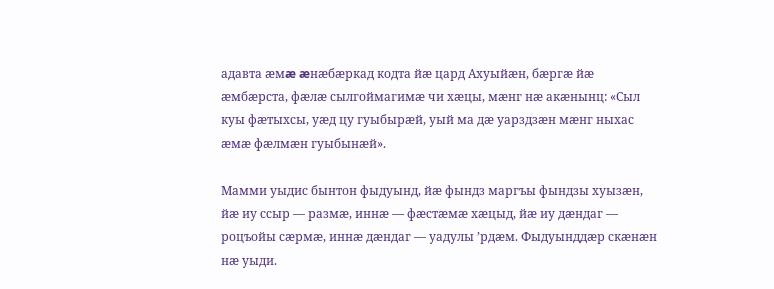адавта æмæ æнæбæркад кодта йæ цард Ахуыйæн, бæргæ йæ æмбæрста, фæлæ сылгоймагимæ чи хæцы, мæнг нæ акæнынц: «Сыл куы фæтыхсы, уæд цу гуыбырæй, уый ма дæ уарздзæн мæнг ныхас æмæ фæлмæн гуыбынæй».

Мамми уыдис бынтон фыдуынд, йæ фындз маргъы фындзы хуызæн, йæ иу ссыр — размæ, иннæ — фæстæмæ хæцыд, йæ иу дæндаг — роцъойы сæрмæ, иннæ дæндаг — уадулы ’рдæм. Фыдуынддæр скæнæн нæ уыди.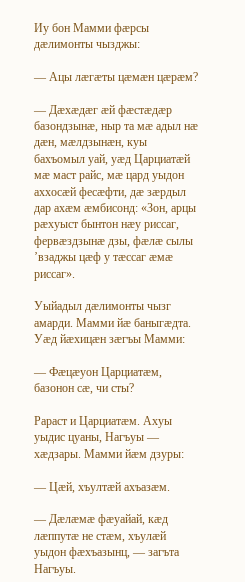Иу бон Мамми фæрсы дæлимонты чызджы:

— Ацы лæгæты цæмæн цæрæм?

— Дæхæдæг æй фæстæдæр базондзынæ, ныр та мæ адыл нæ дæн, мæлдзынæн, куы бахъомыл уай, уæд Царциатæй мæ маст райс, мæ цард уыдон аххосæй фесæфти, дæ зæрдыл дар ахæм æмбисонд: «Зон, арцы рæхуыст бынтон нæу риссаг, фервæздзынæ дзы, фæлæ сылы ’взаджы цæф у тæссаг æмæ риссаг».

Уыйадыл дæлимонты чызг амарди. Мамми йæ баныгæдта. Уæд йæхицæн зæгъы Мамми:

— Фæцæуон Царциатæм, базонон сæ, чи сты?

Рараст и Царциатæм. Ахуы уыдис цуаны, Нагъуы — хæдзары. Мамми йæм дзуры:

— Цæй, хъултæй ахъазæм.

— Дæлæмæ фæуайай, кæд лæппутæ не стæм, хъулæй уыдон фæхъазынц, — загъта Нагъуы.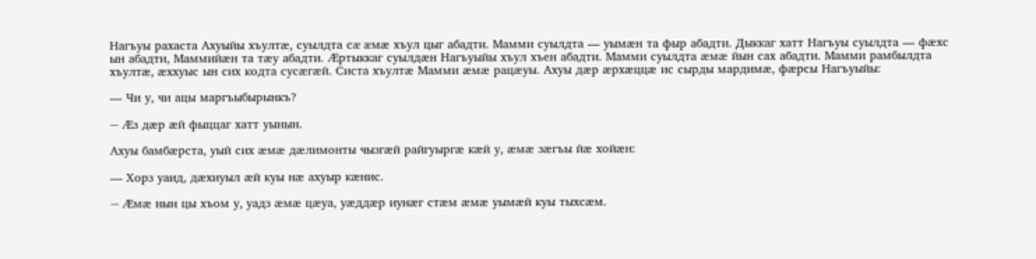Нагъуы рахаста Ахуыйы хъултæ, суылдта сæ æмæ хъул цыг абадти. Мамми суылдта — уымæн та фыр абадти. Дыккаг хатт Нагъуы суылдта — фæхс ын абадти, Маммийæн та тæу абадти. Æртыккаг суылдæн Нагъуыйы хъул хъен абадти. Мамми суылдта æмæ йын сах абадти. Мамми рамбылдта хъултæ, æххуыс ын сих кодта сусæгæй. Систа хъултæ Мамми æмæ рацæуы. Ахуы дæр æрхæццæ ис сырды мардимæ, фæрсы Нагъуыйы:

— Чи у, чи ацы маргъыбырынкъ?

— Æз дæр æй фыццаг хатт уынын.

Ахуы бамбæрста, уый сих æмæ дæлимонты чызгæй райгуыргæ кæй у, æмæ зæгъы йæ хойæн:

— Хорз уаид, дæхиуыл æй куы нæ ахуыр кæнис.

— Æмæ нын цы хъом у, уадз æмæ цæуа, уæддæр иунæг стæм æмæ уымæй куы тыхсæм.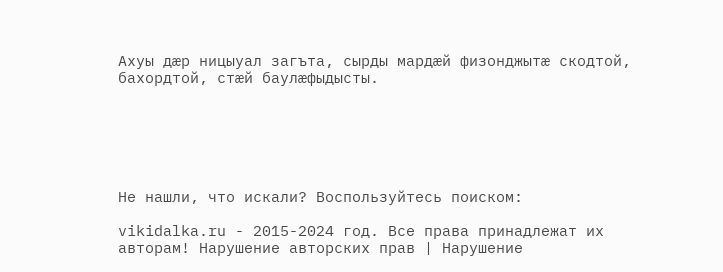Ахуы дæр ницыуал загъта, сырды мардæй физонджытæ скодтой, бахордтой, стæй баулæфыдысты.






Не нашли, что искали? Воспользуйтесь поиском:

vikidalka.ru - 2015-2024 год. Все права принадлежат их авторам! Нарушение авторских прав | Нарушение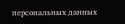персональных данных